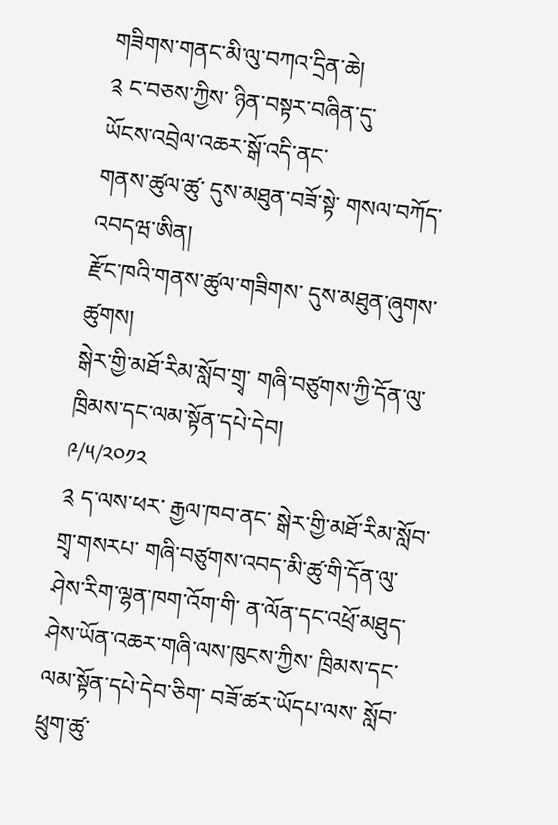གཟིགས་གནང་མི་ལུ་བཀའ་དྲིན་ཆེ།
༉ ང་བཅས་ཀྱིས་ ཉིན་བསྟར་བཞིན་དུ་
ཡོངས་འབྲེལ་འཆར་སྒོ་འདི་ནང་
གནས་ཚུལ་ཚུ་ དུས་མཐུན་བཟོ་སྟེ་ གསལ་བཀོད་འབདཝ་ཨིན།
རྫོང་ཁའི་གནས་ཚུལ་གཟིགས་ དུས་མཐུན་ཞུགས་ཚུགས།
སྒེར་གྱི་མཐོ་རིམ་སློབ་གྲྭ་ གཞི་བཙུགས་ཀྱི་དོན་ལུ་ ཁྲིམས་དང་ལམ་སྟོན་དཔེ་དེབ།
༩/༥/༢༠༡༢
༉ ད་ལས་ཕར་ རྒྱལ་ཁབ་ནང་ སྒེར་གྱི་མཐོ་རིམ་སློབ་གྲྭ་གསརཔ་ གཞི་བཙུགས་འབད་མི་ཚུ་གི་དོན་ལུ་ ཤེས་རིག་ལྷན་ཁག་འོག་གི་ ན་ལོན་དང་འཕྲོ་མཐུད་ཤེས་ཡོན་འཆར་གཞི་ལས་ཁུངས་ཀྱིས་ ཁྲིམས་དང་ལམ་སྟོན་དཔེ་དེབ་ཅིག་ བཟོ་ཚར་ཡོདཔ་ལས་ སློབ་ཕྲུག་ཚུ་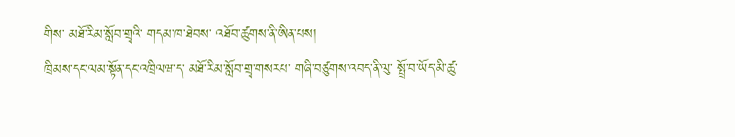གིས་ མཐོ་རིམ་སློབ་གྲྭའི་ གདམ་ཁ་ཐེབས་ འཐོབ་ཚུགས་ནི་ཨིན་པས།
ཁྲིམས་དང་ལམ་སྟོན་དང་འཁྲིལཝ་ད་ མཐོ་རིམ་སློབ་གྲྭ་གསརཔ་ གཞི་བཙུགས་འབད་ནི་ལུ་ སྤྲོ་བ་ཡོད་མི་ཚུ་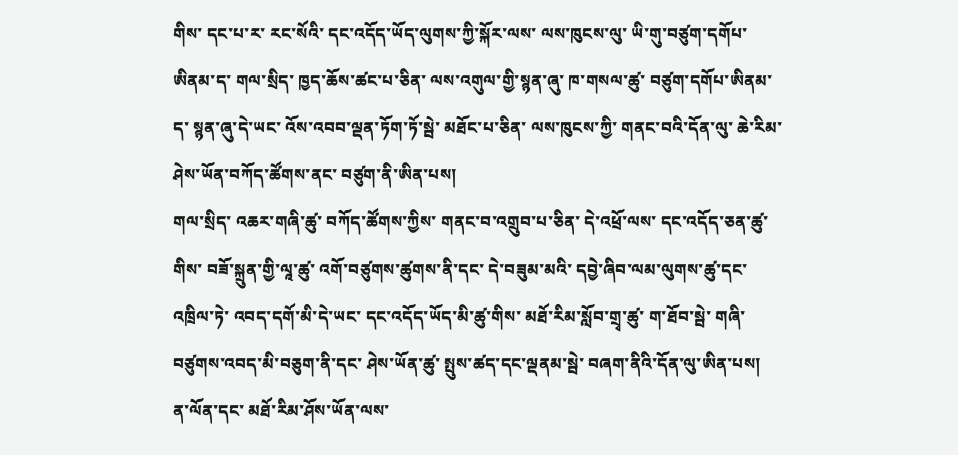གིས་ དང་པ་ར་ རང་སོའི་ དང་འདོད་ཡོད་ལུགས་ཀྱི་སྐོར་ལས་ ལས་ཁུངས་ལུ་ ཡི་གུ་བཙུག་དགོཔ་ཨིནམ་ད་ གལ་སྲིད་ ཁྱད་ཆོས་ཚང་པ་ཅིན་ ལས་འགུལ་གྱི་སྙན་ཞུ་ ཁ་གསལ་ཚུ་ བཙུག་དགོཔ་ཨིནམ་ད་ སྙན་ཞུ་དེ་ཡང་ འོས་འབབ་ལྡན་ཏོག་ཏོ་སྦེ་ མཐོང་པ་ཅིན་ ལས་ཁུངས་ཀྱི་ གནང་བའི་དོན་ལུ་ ཆེ་རིམ་ཤེས་ཡོན་བཀོད་ཚོགས་ནང་ བཙུག་ནི་ཨིན་པས།
གལ་སྲིད་ འཆར་གཞི་ཚུ་ བཀོད་ཚོགས་ཀྱིས་ གནང་བ་འགྲུབ་པ་ཅིན་ དེ་འཕྲོ་ལས་ དང་འདོད་ཅན་ཚུ་གིས་ བཟོ་སྐྲུན་གྱི་ལཱ་ཚུ་ འགོ་བཙུགས་ཚུགས་ནི་དང་ དེ་བཟུམ་མའི་ དབྱེ་ཞིབ་ལམ་ལུགས་ཚུ་དང་འཁྲིལ་ཏེ་ འབད་དགོ་མི་དེ་ཡང་ དང་འདོད་ཡོད་མི་ཚུ་གིས་ མཐོ་རིམ་སློབ་གྲྭ་ཚུ་ ག་ཐོབ་སྦེ་ གཞི་བཙུགས་འབད་མི་བཅུག་ནི་དང་ ཤེས་ཡོན་ཚུ་ སྤུས་ཚད་དང་ལྡནམ་སྦེ་ བཞག་ནིའི་དོན་ལུ་ཨིན་པས།
ན་ལོན་དང་ མཐོ་རིམ་ཤོས་ཡོན་ལས་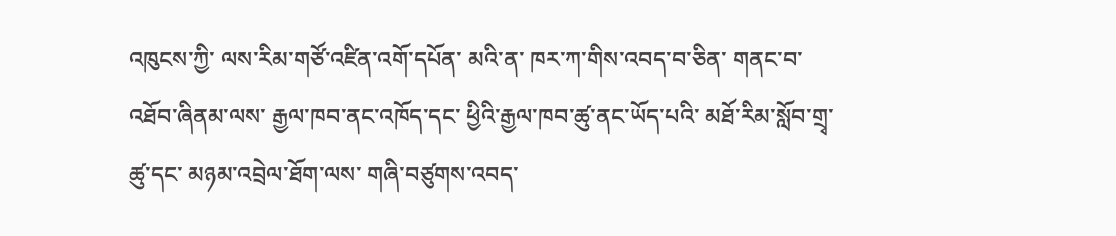འཁུངས་ཀྱི་ ལས་རིམ་གཙོ་འཛིན་འགོ་དཔོན་ མའི་ན་ ཁར་ཀ་གིས་འབད་བ་ཅིན་ གནང་བ་འཐོབ་ཞིནམ་ལས་ རྒྱལ་ཁབ་ནང་འཁོད་དང་ ཕྱིའི་རྒྱལ་ཁབ་ཚུ་ནང་ཡོད་པའི་ མཐོ་རིམ་སློབ་གྲྭ་ཚུ་དང་ མཉམ་འབྲེལ་ཐོག་ལས་ གཞི་བཙུགས་འབད་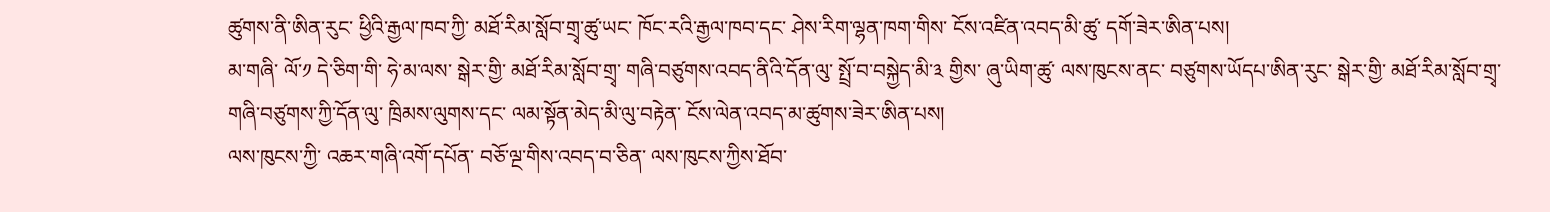ཚུགས་ནི་ཨིན་རུང་ ཕྱིའི་རྒྱལ་ཁབ་ཀྱི་ མཐོ་རིམ་སློབ་གྲྭ་ཚུ་ཡང་ ཁོང་རའི་རྒྱལ་ཁབ་དང་ ཤེས་རིག་ལྷན་ཁག་གིས་ ངོས་འཛིན་འབད་མི་ཚུ་ དགོ་ཟེར་ཨིན་པས།
མ་གཞི་ ལོ་༡ དེ་ཅིག་གི་ ཧེ་མ་ལས་ སྒེར་གྱི་ མཐོ་རིམ་སློབ་གྲྭ་ གཞི་བཙུགས་འབད་ནིའི་དོན་ལུ་ སྤྲོ་བ་བསྐྱེད་མི་༣ གྱིས་ ཞུ་ཡིག་ཚུ་ ལས་ཁུངས་ནང་ བཙུགས་ཡོདཔ་ཨིན་རུང་ སྒེར་གྱི་ མཐོ་རིམ་སློབ་གྲྭ་ གཞི་བཙུགས་ཀྱི་དོན་ལུ་ ཁྲིམས་ལུགས་དང་ ལམ་སྟོན་མེད་མི་ལུ་བརྟེན་ ངོས་ལེན་འབད་མ་ཚུགས་ཟེར་ཨིན་པས།
ལས་ཁུངས་ཀྱི་ འཆར་གཞི་འགོ་དཔོན་ བཅོ་ལྔ་གིས་འབད་བ་ཅིན་ ལས་ཁུངས་ཀྱིས་ཐོབ་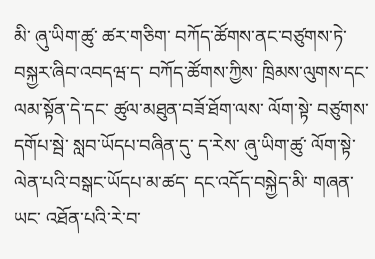མི་ ཞུ་ཡིག་ཚུ་ ཚར་གཅིག་ བཀོད་ཚོགས་ནང་བཙུགས་ཏེ་ བསྐྱར་ཞིབ་འབདཝ་ད་ བཀོད་ཚོགས་ཀྱིས་ ཁྲིམས་ལུགས་དང་ལམ་སྟོན་དེ་དང་ ཚུལ་མཐུན་བཟོ་ཐོག་ལས་ ལོག་སྟེ་ བཙུགས་དགོཔ་སྦེ་ སླབ་ཡོདཔ་བཞིན་དུ་ ད་རེས་ ཞུ་ཡིག་ཚུ་ ལོག་སྟེ་ ལེན་པའི་བསྒང་ཡོདཔ་མ་ཚད་ དང་འདོད་བསྐྱེད་མི་ གཞན་ཡང་ འཐོན་པའི་རེ་བ་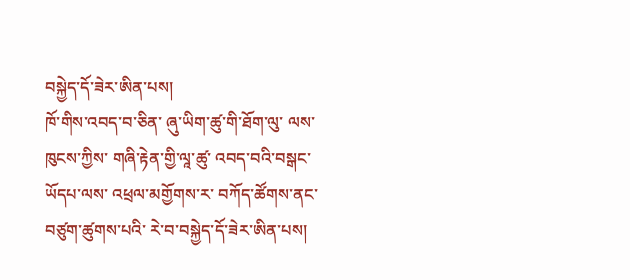བསྐྱེད་དོ་ཟེར་ཨིན་པས།
ཁོ་གིས་འབད་བ་ཅིན་ ཞུ་ཡིག་ཚུ་གི་ཐོག་ལུ་ ལས་ཁུངས་ཀྱིས་ གཞི་རྟེན་གྱི་ལཱ་ཚུ་ འབད་བའི་བསྒང་ཡོདཔ་ལས་ འཕྲལ་མགྱོགས་ར་ བཀོད་ཚོགས་ནང་ བཙུག་ཚུགས་པའི་ རེ་བ་བསྐྱེད་དོ་ཟེར་ཨིན་པས།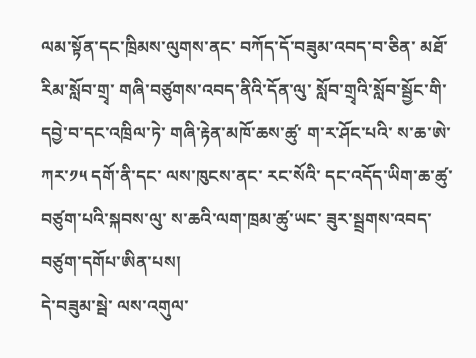ལམ་སྟོན་དང་ཁྲིམས་ལུགས་ནང་ བཀོད་དོ་བཟུམ་འབད་བ་ཅིན་ མཐོ་རིམ་སློབ་གྲྭ་ གཞི་བཙུགས་འབད་ནིའི་དོན་ལུ་ སློབ་གྲྭའི་སློབ་སྦྱོང་གི་ དབྱེ་བ་དང་འཁྲིལ་ཏེ་ གཞི་རྟེན་མཁོ་ཆས་ཚུ་ ག་ར་ཤོང་པའི་ ས་ཆ་ཨེ་ཀར་༡༥ དགོ་ནི་དང་ ལས་ཁུངས་ནང་ རང་སོའི་ དང་འདོད་ཡིག་ཆ་ཚུ་ བཙུག་པའི་སྐབས་ལུ་ ས་ཆའི་ལག་ཁྲམ་ཚུ་ཡང་ ཟུར་སྦྲགས་འབད་ བཙུག་དགོཔ་ཨིན་པས།
དེ་བཟུམ་སྦེ་ ལས་འགུལ་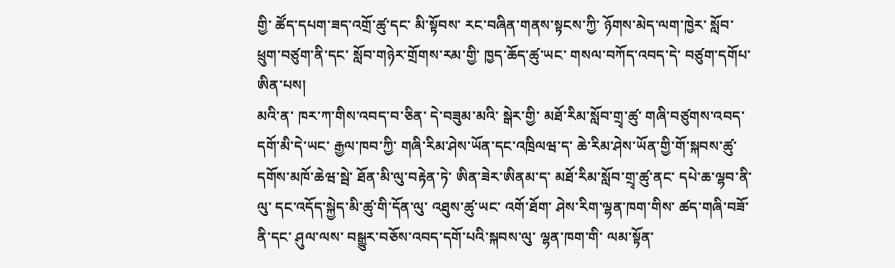གྱི་ ཚོད་དཔག་ཟད་འགྲོ་ཚུ་དང་ མི་སྟོབས་ རང་བཞིན་གནས་སྟངས་ཀྱི་ ཉོགས་མེད་ལག་ཁྱེར་ སློབ་ཕྲུག་བཙུག་ནི་དང་ སློབ་གཉེར་གྲོགས་རམ་གྱི་ ཁྱད་ཆོད་ཚུ་ཡང་ གསལ་བཀོད་འབད་དེ་ བཙུག་དགོཔ་ཨིན་པས།
མའི་ན་ ཁར་ཀ་གིས་འབད་བ་ཅིན་ དེ་བཟུམ་མའི་ སྒེར་གྱི་ མཐོ་རིམ་སློབ་གྲྭ་ཚུ་ གཞི་བཙུགས་འབད་དགོ་མི་དེ་ཡང་ རྒྱལ་ཁབ་ཀྱི་ གཞི་རིམ་ཤེས་ཡོན་དང་འཁྲིལཝ་ད་ ཆེ་རིམ་ཤེས་ཡོན་གྱི་གོ་སྐབས་ཚུ་ དགོས་མཁོ་ཆེཝ་སྦེ་ ཐོན་མི་ལུ་བརྟེན་ཏེ་ ཨིན་ཟེར་ཨིནམ་ད་ མཐོ་རིམ་སློབ་གྲྭ་ཚུ་ནང་ དཔེ་ཆ་ལྷབ་ནི་ལུ་ དང་འདོད་སྐྱེད་མི་ཚུ་གི་དོན་ལུ་ འཐུས་ཚུ་ཡང་ འགོ་ཐོག་ ཤེས་རིག་ལྷན་ཁག་གིས་ ཚད་གཞི་བཟོ་ནི་དང་ ཤུལ་ལས་ བསྒྱུར་བཅོས་འབད་དགོ་པའི་སྐབས་ལུ་ ལྷན་ཁག་གི་ ལམ་སྟོན་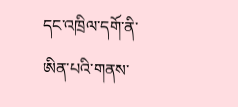དང་འཁྲིལ་དགོ་ནི་ཨིན་པའི་གནས་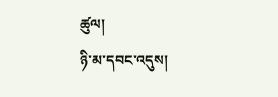ཚུལ།
ཉི་མ་དབང་འདུས།